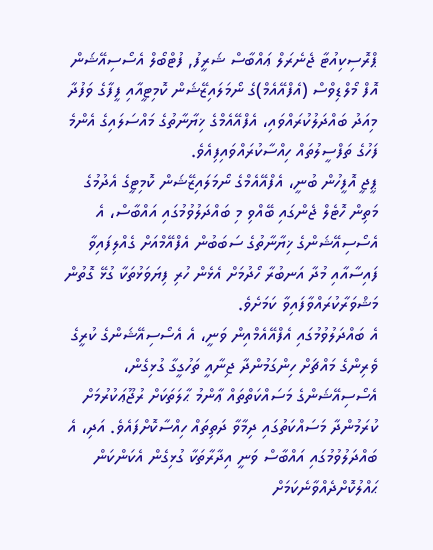ޕްރޮސިކިއުޓާ ޖެނެރަލް ޢައްބާސް ޝަރީފު, ފުޓްބޯލް އެސޯސިއޭޝަން އޮފް މޯލްޑިވްސް (އެފްއޭއެމް)ގެ ނޯމަލައިޒޭޝަން ކޮމިޓީއާއި ފީފާގެ ވަފުދާ މިއަދު ބައްދަލުކުރައްވައި، އެފްއޭއެމްގެ ޚިޔާނާތުގެ މައްސަލައިގެ އެންމެ ފަހުގެ ތަފްސީލުތައް ހިއްސާކުރައްވައިފިއެވެ.
ޕީޖީ އޮފީހުން ބުނީ، އެފްއޭއެމްގެ ނޯމަލައިޒޭޝަން ކޮމިޓީގެ އެދުމުގެ މަތިން ހޮޓެލް ޖެންގައި ބޭއްވި މި ބައްދަލުވުމުގައި އައްބާސް، އެ އެސޯސިއޭޝަންގެ ޚިޔާނާތުގެ ސަބަބުން އެފްއޭމްއަށް ގެއްލިފައިވާ ފައިސާއާއި މުދާ އަނބުރާ ހޯދުމަށް އެޅެން ހުރި ފިޔަވަޅުތަކާ ގުޅޭ ގޮތުން މަޝްވަރާކުރައްވާފައިވާ ކަމަށެވެ.
އެ ބައްދަލުވުމުގައި އެފްއޭއެމްއިން ވަނީ، އެ އެސޯސިއޭޝަންގެ ކުރީގެ ވެރިންގެ މައްޗަށް ހިންގަމުންދާ ޖިނާއީ ތަހުގީގާ ގުޅިގެން، އެސޯސިއޭޝަންގެ މަސައްކަތްތައް ޢާންމު ޙާލަތަކަށް ރުޖޫޢަކުރުމަށް ކުރަމުންދާ މަސައްކަތުގައި ދިމާވާ ދަތިތައް ހިއްސާކޮށްފައެވެ. އަދި، އެ ބައްދަލުވުމުގައި އައްބާސް ވަނީ އިދާރާތަކާ ގުޅިގެން އެކަންކަން ޙައްލުކޮށްދެއްވާނެކަމަށް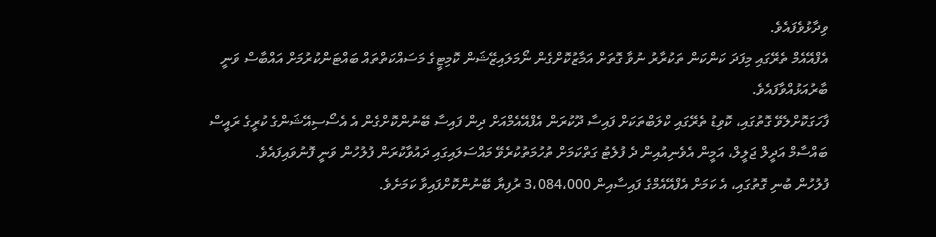ވިދާޅުވެފައެވެ.
އެފްއޭއެމް ތެރޭގައި މިފަދަ ކަންކަން ތަކުރާރު ނުވާ ގޮތަށް އަމާޒުކޮށްގެން ނޯމަލައިޒޭޝަން ކޮމިޓީގެ މަސައްކަތްތައް ބައްޓަންކުރުމަށް އައްބާސް ވަނީ ބާރުއަޅުއްވާފައެވެ.
ފާހަގަކޮށްލެވޭ ގޮތުގައި، ކޮވިޑު ތެރޭގައި ކްލަބްތަކަށް ފައިސާ ދޫކުރަން އެފްއޭއެމްއަށް ދިން ފައިސާ ބޭނުންކޮށްގެން އެ އެސޯސިއޭޝަންގެ ކުރީގެ ރައީސް ބައްސާމް އަދީލް ޖަލީލް، އަމީން އެވެނިއުއިން ދެ ފުލެޓު ގަތްކަމަށް ތުހުމަތުކުރެވޭ މައްސަލައިގައި ދައުވާކުރަން ފުލުހުން ވަނީ ފޮނުވައިފައެވެ.
ފުލުހުން ބުނި ގޮތުގައި، އެ ކަމަށް އެފްއޭއެމްގެ ފައިސާއިން 3،084،000 ރުފިޔާ ބޭނުންކޮށްފައިވާ ކަމަށެވެ.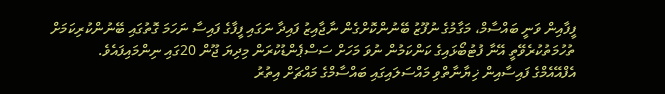ފީފާއިން ވަނީ ބައްސާމް، މަގާމުގެ ނުފޫޒު ބޭނުންކޮށްގެން ނާޖާއިޒު ފައިދާ ނަގައި ފީފާގެ ފައިސާ ނަހަމަ ގޮތުގައި ބޭނުންކުރިކަމަށް ތުހުމަތުކުރެވޭތީ އޭނާ ފުޓުބޯޅައިގެ ކަންކަމުން ނުވަ މަހަށް ސަސްޕެންޑުކުރަން މިދިޔަ ޖޫން 20ގައި ނިންމައިފައެވެ.
އެފްއޭއެމްގެ ފައިސާއިން ޚިޔާނާތްވި މައްސަލައިގައި ބައްސާމްގެ މައްޗަށް އިތުރު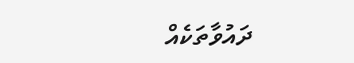ދައުވާތަކެއް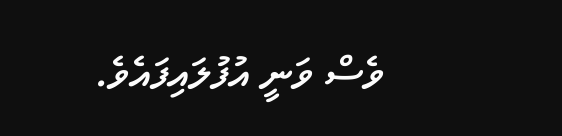ވެސް ވަނީ އުފުލައިފައެވެ.